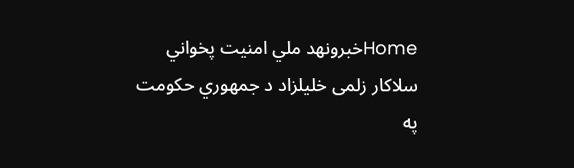Homeخبرونهد ملي امنیت پخواني سلاکار زلمی خلیلزاد د جمهوري حکومت په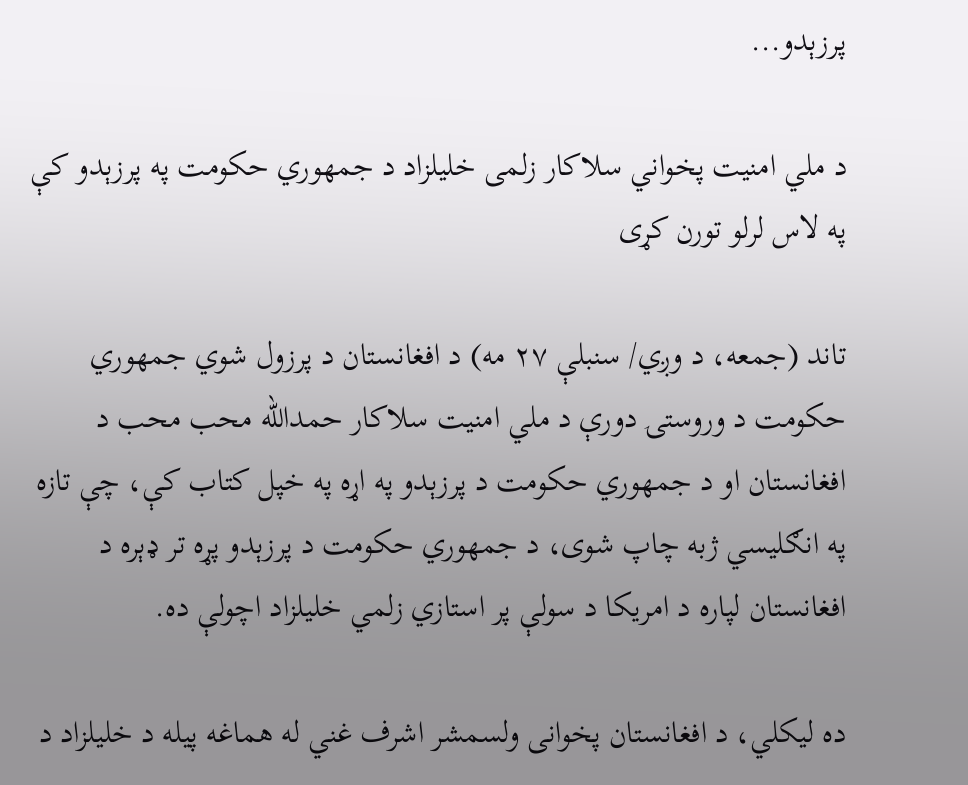پرزېدو...

د ملي امنیت پخواني سلاکار زلمی خلیلزاد د جمهوري حکومت په پرزېدو کې په لاس لرلو تورن کړی

تاند (جمعه، د وږي/ سنبلې ۲۷ مه) د افغانستان د پرزول شوي جمهوري حکومت د وروستۍ دورې د ملي امنیت سلاکار حمدالله محب محب د افغانستان او د جمهوري حکومت د پرزېدو په اړه په خپل کتاب کې، چې تازه په انګلیسي ژبه چاپ شوی، د جمهوري حکومت د پرزېدو پړه تر ډېره د افغانستان لپاره د امریکا د سولې پر استازي زلمي خلیلزاد اچولې ده.

ده لیکلي، د افغانستان پخوانی ولسمشر اشرف غني له هماغه پیله د خلیلزاد د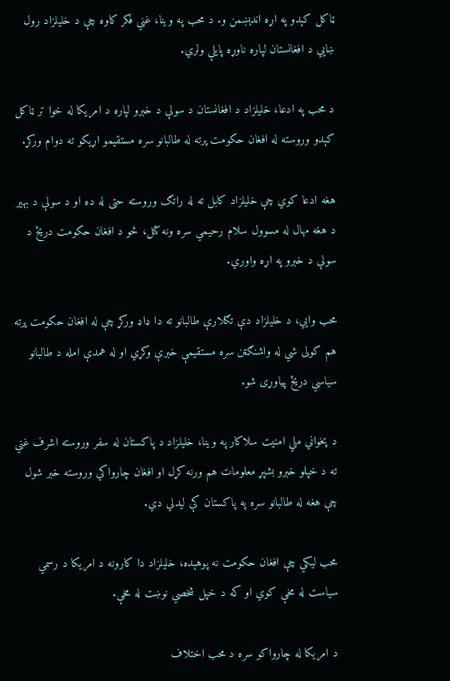ټاکل کېدو په اړه اندېښمن و. د محب په وینا، غني فکر کاوه چې د خلیلزاد رول ښايي د افغانستان لپاره ناوړه پایلې ولري.

د محب په ادعا، خلیلزاد د افغانستان د سولې د خبرو لپاره د امریکا له خوا تر ټاکل کېدو وروسته له افغان حکومت پرته له طالبانو سره مستقیمو اړیکو ته دوام ورکړ.

هغه ادعا کوي چې خلیلزاد کابل ته له راتګ وروسته حتی له ده او د سولې د بهیر د هغه مهال له مسوول سلام رحیمي سره ونه کتل، څو د افغان حکومت دریځ د سولې د خبرو په اړه واوري.

محب وايي، د خلیلزاد دې تګلارې طالبانو ته دا ډاډ ورکړ چې له افغان حکومت پرته هم کولی شي له واشنګټن سره مستقیمې خبرې وکړي او له همدې امله د طالبانو سیاسي دریځ پیاوړی شو.

د پخواني ملي امنیت سلاکار په وینا، خلیلزاد د پاکستان له سفر وروسته اشرف غني ته د خپلو خبرو بشپړ معلومات هم ورنه کړل او افغان چارواکي وروسته خبر شول چې هغه له طالبانو سره په پاکستان کې لیدلي دي.

محب لیکي چې افغان حکومت نه پوهېده، خلیلزاد دا کارونه د امریکا د رسمي سیاست له مخې کوي او که د خپل شخصي نوښت له مخې.

د امریکا له چارواکو سره د محب اختلاف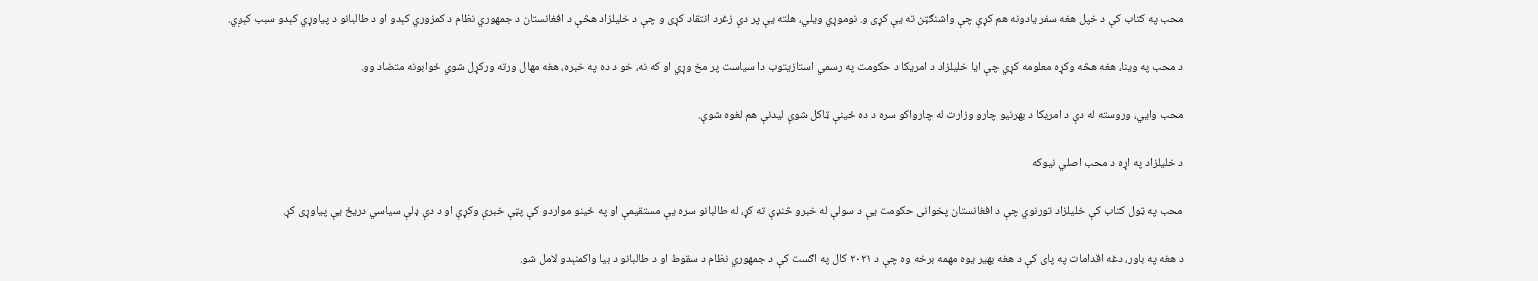محب په کتاب کې د خپل هغه سفر یادونه هم کړې چې واشنګټن ته یې کړی و. نوموړي ویلي، هلته یې پر دې زغرد انتقاد کړی و چې د خلیلزاد هڅې د افغانستان د جمهوري نظام د کمزوري کېدو او د طالبانو د پیاوړي کېدو سبب کېږي.

د محب په وینا، هغه هڅه وکړه معلومه کړي چې ایا خلیلزاد د امریکا د حکومت په رسمي استازیتوب دا سیاست پر مخ وړي او که نه، خو د ده په خبره، هغه مهال ورته ورکړل شوي ځوابونه متضاد وو.

محب وايي، وروسته له دې د امریکا د بهرنیو چارو وزارت له چارواکو سره د ده ځینې ټاکل شوې لیدنې هم لغوه شوې.

د خلیلزاد په اړه د محب اصلي نیوکه

محب په ټول کتاب کې خلیلزاد تورنوي چې د افغانستان پخوانی حکومت یې د سولې له خبرو څنډې ته کړ، له طالبانو سره یې مستقیمې او په ځینو مواردو کې پټې خبرې وکړې او د دې ډلې سیاسي دریځ یې پیاوړی کړ.

د هغه په باور، دغه اقدامات په پای کې د هغه بهیر یوه مهمه برخه وه چې د ۲۰۲۱ کال په اګست کې د جمهوري نظام د سقوط او د طالبانو د بیا واکمنېدو لامل شو.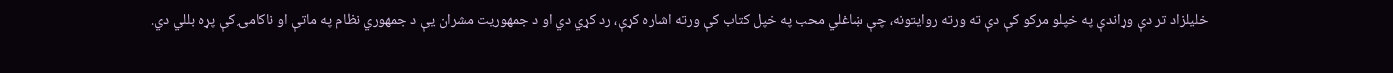خلیلزاد تر دې وړاندې په خپلو مرکو کې دې ته ورته روایتونه، چې ښاغلي محب په خپل کتاب کې ورته اشاره کړې، رد کړي دي او د جمهوریت مشران یې د جمهوري نظام په ماتې او ناکامۍ کې پړه بللي دي.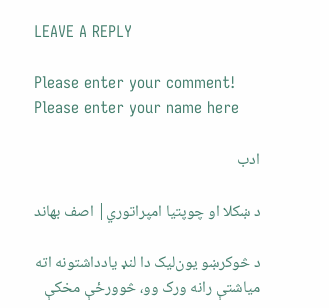LEAVE A REPLY

Please enter your comment!
Please enter your name here

ادب

د ښکلا او چوپتیا امپراتوري| اصف بهاند

د څوکرښو یون‌لیک دا لنډ یادداشتونه اته میاشتې رانه ورک وو، څوورځې مخکې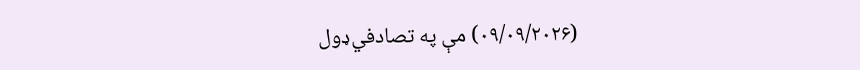(۰۹/۰۹/۲۰۲۶) مې په تصادفي‌ډول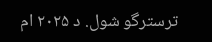ترسترگو شول. د ۲۰۲۵ ام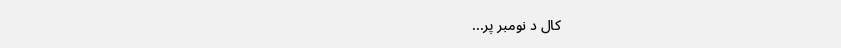کال د نومبر پر...